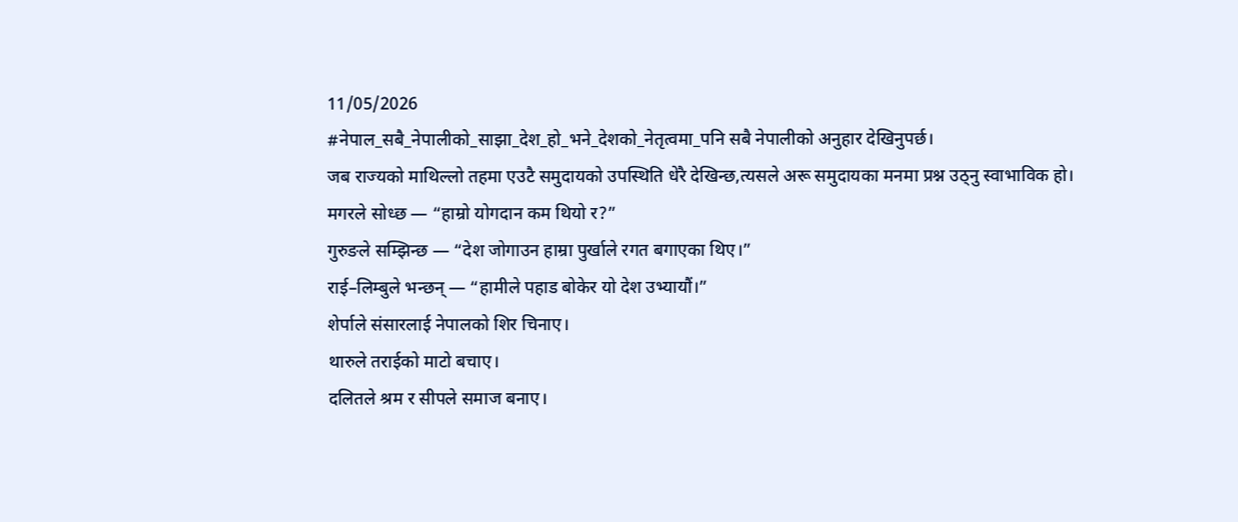11/05/2026
#नेपाल_सबै_नेपालीको_साझा_देश_हो_भने_देशको_नेतृत्वमा_पनि सबै नेपालीको अनुहार देखिनुपर्छ।
जब राज्यको माथिल्लो तहमा एउटै समुदायको उपस्थिति धेरै देखिन्छ,त्यसले अरू समुदायका मनमा प्रश्न उठ्नु स्वाभाविक हो।
मगरले सोध्छ — “हाम्रो योगदान कम थियो र?”
गुरुङले सम्झिन्छ — “देश जोगाउन हाम्रा पुर्खाले रगत बगाएका थिए।”
राई–लिम्बुले भन्छन् — “हामीले पहाड बोकेर यो देश उभ्यायौं।”
शेर्पाले संसारलाई नेपालको शिर चिनाए।
थारुले तराईको माटो बचाए।
दलितले श्रम र सीपले समाज बनाए।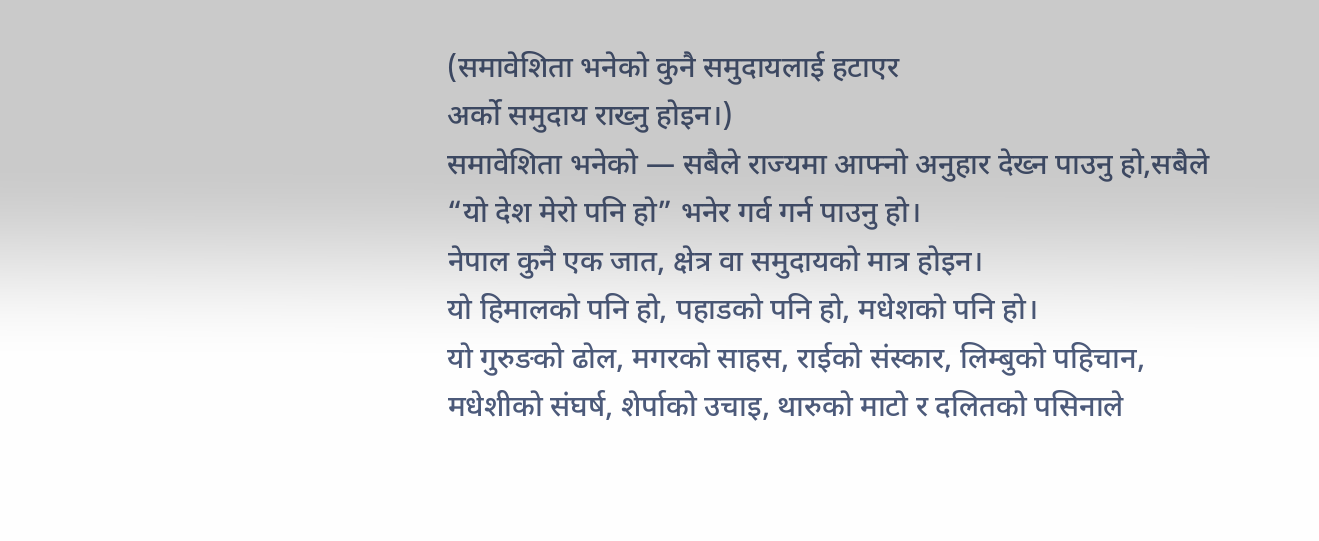(समावेशिता भनेको कुनै समुदायलाई हटाएर
अर्को समुदाय राख्नु होइन।)
समावेशिता भनेको — सबैले राज्यमा आफ्नो अनुहार देख्न पाउनु हो,सबैले “यो देश मेरो पनि हो” भनेर गर्व गर्न पाउनु हो।
नेपाल कुनै एक जात, क्षेत्र वा समुदायको मात्र होइन।
यो हिमालको पनि हो, पहाडको पनि हो, मधेशको पनि हो।
यो गुरुङको ढोल, मगरको साहस, राईको संस्कार, लिम्बुको पहिचान, मधेशीको संघर्ष, शेर्पाको उचाइ, थारुको माटो र दलितको पसिनाले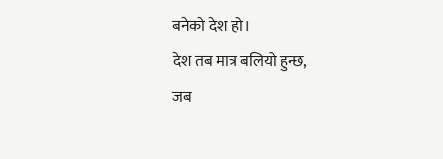बनेको देश हो।
देश तब मात्र बलियो हुन्छ,
जब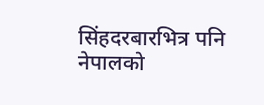सिंहदरबारभित्र पनि नेपालको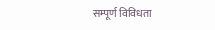सम्पूर्ण विविधता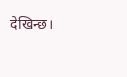देखिन्छ।